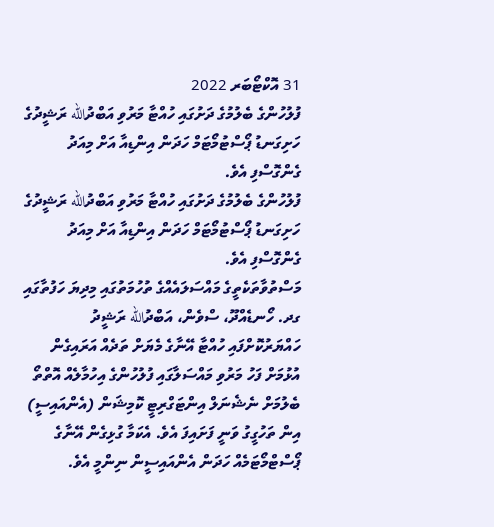31 އޮކްޓޯބަރ 2022
ފުލުހުންގެ ބެލުމުގެ ދަށުގައި ހުއްޓާ މަރުވި އަބްދުالله ރަޝީދުގެ ހަށިގަނޑު ޕޯސްޓުމޯޓަމް ހަދަން އިންޑިއާ އަށް މިއަދު ގެންގޮސްފި އެވެ.
ފުލުހުންގެ ބެލުމުގެ ދަށުގައި ހުއްޓާ މަރުވި އަބްދުالله ރަޝީދުގެ ހަށިގަނޑު ޕޯސްޓުމޯޓަމް ހަދަން އިންޑިއާ އަށް މިއަދު ގެންގޮސްފި އެވެ.
މަސްތުވާތަކެތީގެ މައްސަލައެއްގެ ތުހުމަތުގައި މިދިޔަ ހަފުތާގައި ގދ. ހޯނޑެއްދޫ، ސްވެން، އަބްދުالله ރަޝީދު ހައްޔަރުކޮށްފައި ހުއްޓާ އޭނާގެ މެޔަށް ތަދެއް އަރައިގެން އުޅުމަށް ފަހު މަރުވި މައްސަލާގައި ފުލުހުންގެ އިހުމާލެއް އޮތްތޯ ބެލުމަށް ނެޝެނަލް އިންޓަގްރިޓީ ކޮމިޝަން (އެންއައިސީ) އިން ތަހުގީގު ވަނީ ފަށައިފަ އެވެ. އެކަމާ ގުޅިގެން އޭނާގެ ޕޯސްޓްމޯޓަމެއް ހަދަން އެންއައިސީން ނިންމީ އެވެ.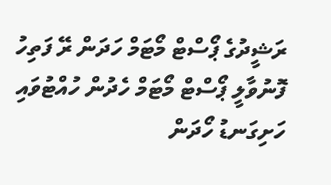ރަޝީދުގެ ޕޯސްޓް މޯޓަމް ހަދަން ރޭ ފަތިހު ފޮނުވާލީ ޕޯސްޓް މޯޓަމް ހެދުން ހުއްޓުވައި ހަށިގަނޑު ހޯދަން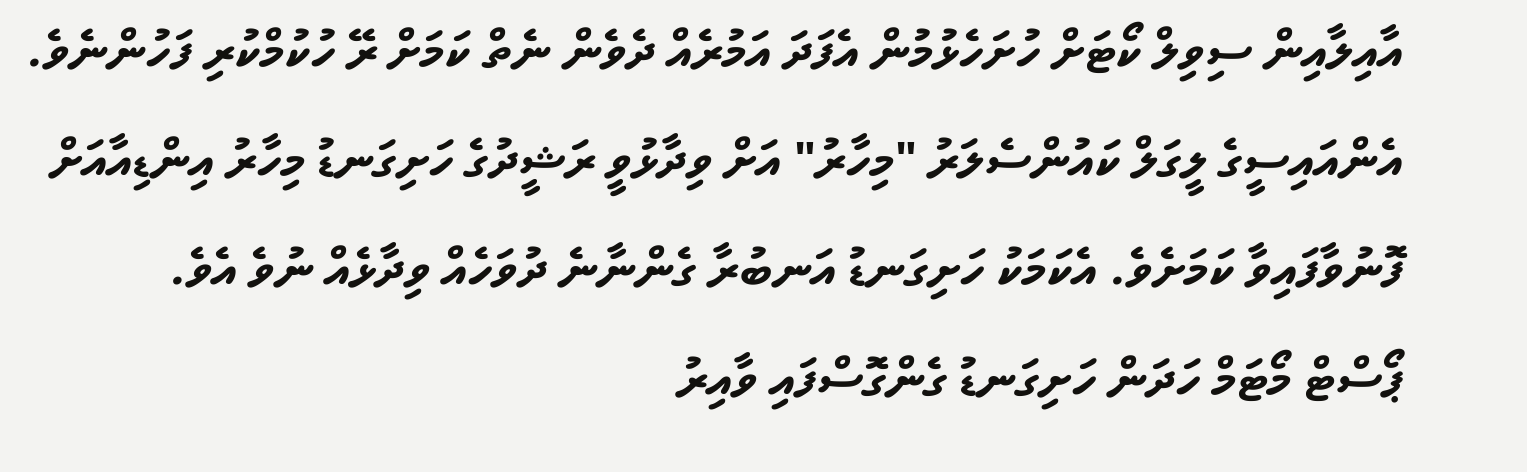އާއިލާއިން ސިވިލް ކޯޓަށް ހުށަހެޅުމުން އެފަދަ އަމުރެއް ދެވެން ނެތް ކަމަށް ރޭ ހުކުމްކުރި ފަހުންނެވެ.
އެންއައިސީގެ ލީގަލް ކައުންސެލަރު "މިހާރު" އަށް ވިދާޅުވީ ރަޝީދުގެ ހަށިގަނޑު މިހާރު އިންޑިއާއަށް ފޮނުވާފައިވާ ކަމަށެވެ. އެކަމަކު ހަށިގަނޑު އަނބުރާ ގެންނާނެ ދުވަހެއް ވިދާޅެއް ނުވެ އެވެ.
ޕޯސްޓް މޯޓަމް ހަދަން ހަށިގަނޑު ގެންގޮސްފައި ވާއިރު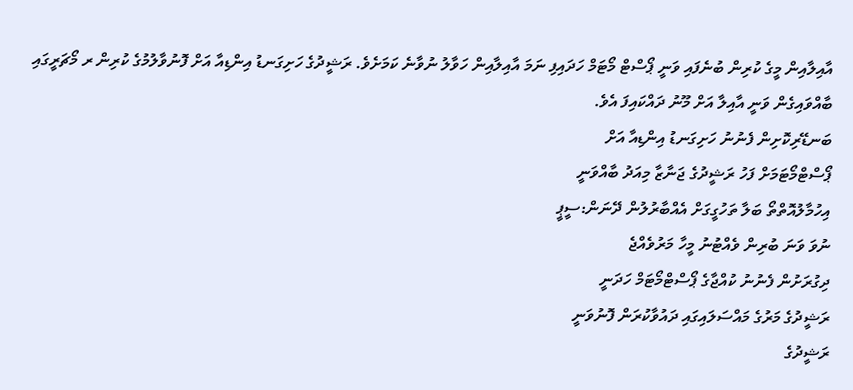އާއިލާއިން މީގެ ކުރިން ބުނެފައި ވަނީ ޕޯސްޓް މޯޓަމް ހަދައިފި ނަމަ އާއިލާއިން ހަވާލު ނުވާނެ ކަމަށެވެ. ރަޝީދުގެ ހަށިގަނޑު އިންޑިއާ އަށް ފޮނުވާލުމުގެ ކުރިން ރ މޯޗަރީގައި ބާއްވައިގެން ވަނީ އާއިލާ އަށް މޫނު ދައްކައިފަ އެވެ.
ބަނޑޭރިކޮށިން ފެނުނު ހަށިގަނޑު އިންޑިއާ އަށް
ޕޯސްޓްމޯޓަމަށް ފަހު ރަޝީދުގެ ޖަނާޒާ މިއަދު ބާއްވަނީ
އިހުމާލުއޮތްތޯ ބަލާ ތަހުގީގަށް އެއްބާރުލުން ދޭނަން:ސީޕީ
ނުވަ ވަނަ ބުރިން ވެއްޓުނު މީހާ މަރުވެއްޖެ
ދިގުރަށުން ފެނުނު ކުއްޖާގެ ޕޯސްޓްމޯޓަމް ހަދަނީ
ރަޝީދުގެ މަރުގެ މައްސަލައިގައި ދައުވާކުރަން ފޮނުވަނީ
ރަޝީދުގެ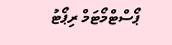ޕޯސްޓްމޯޓަމް ރިޕޯޓު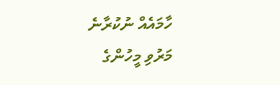ހާމައެއް ނުކުރާނެ
މަރުވި މީހުންގެ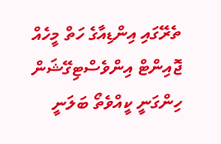ތެރޭގައި އިންޑިއާގެ ހަތް މީހެއް
ޖޮއިންޓް އިންވެސްޓިގޭޝަން ހިންގަނީ ކީއްވެތޯ ބަލަނީ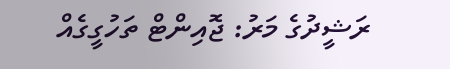ރަޝީދުގެ މަރު: ޖޮއިންޓް ތަހުގީގެއް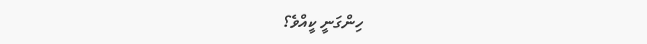ހިންގަނީ ކީއްވެ؟